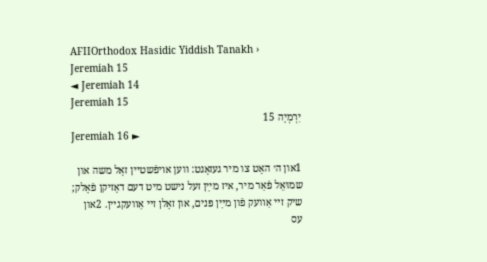AFIIOrthodox Hasidic Yiddish Tanakh › Jeremiah 15
◄ Jeremiah 14
Jeremiah 15
יִרְמְיָה 15
Jeremiah 16 ►

1און ה׳ האָט צו מיר געזאָגט: װען אױפֿשטײן זאָל משה און שמוּאֵל פֿאַר מיר, איז מײַן זעל נישט מיט דעם דאָזיקן פֿאָלק; שיק זײ אַװעק פֿון מײַן פּנים, און זאָלן זײ אַװעקגײן. 2און עס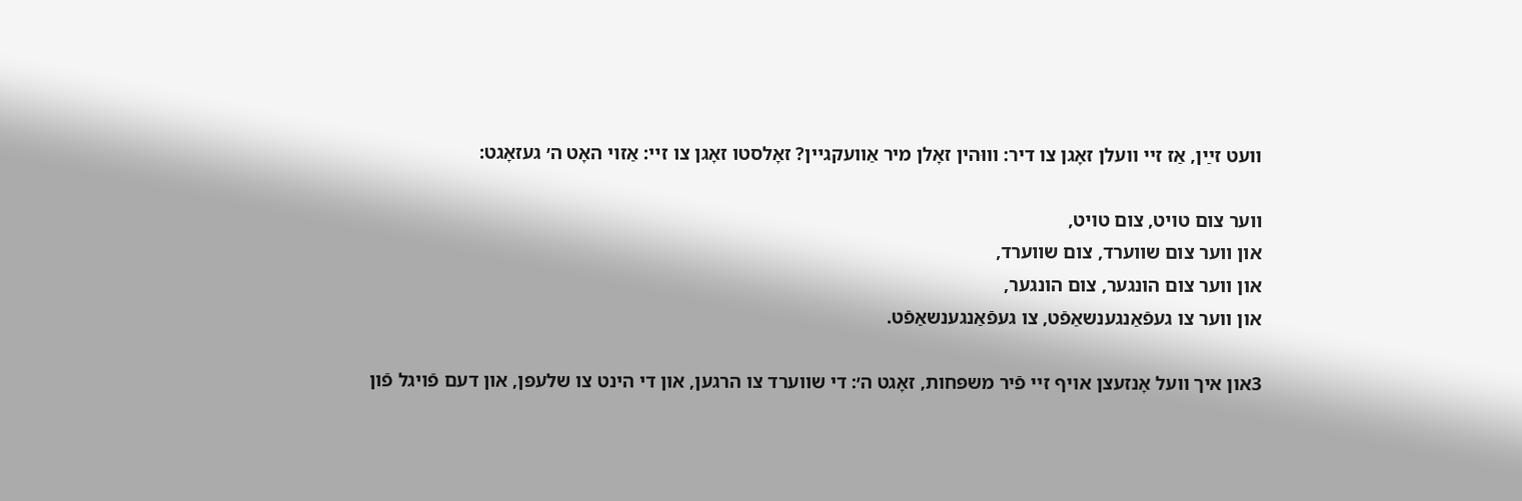װעט זײַן, אַז זײ װעלן זאָגן צו דיר: װוּהין זאָלן מיר אַװעקגײן? זאָלסטו זאָגן צו זײ: אַזױ האָט ה׳ געזאָגט:

װער צום טױט, צום טױט,
און װער צום שװערד, צום שװערד,
און װער צום הונגער, צום הונגער,
און װער צו געפֿאַנגענשאַפֿט, צו געפֿאַנגענשאַפֿט.

3און איך װעל אָנזעצן אױף זײ פֿיר משפּחות, זאָגט ה׳: די שװערד צו הרגען, און די הינט צו שלעפּן, און דעם פֿױגל פֿון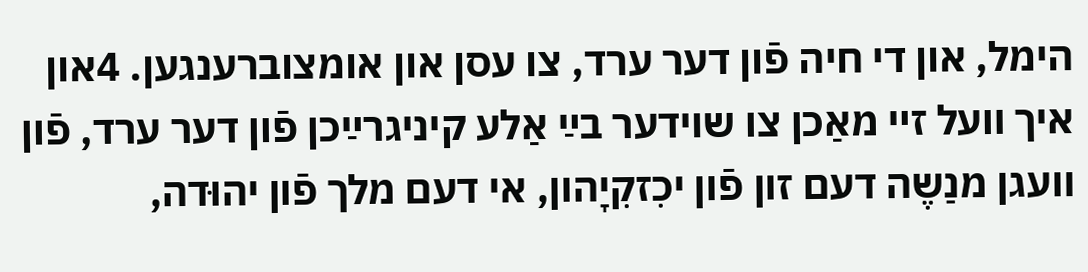הימל, און די חיה פֿון דער ערד, צו עסן און אומצוברענגען. 4און איך װעל זײ מאַכן צו שױדער בײַ אַלע קיניגרײַכן פֿון דער ערד, פֿון װעגן מנַשֶה דעם זון פֿון יכִזקִיָהון, אי דעם מלך פֿון יהוּדה,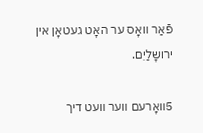פֿאַר װאָס ער האָט געטאָן אין ירושָלַיִם.

5װאָרעם װער װעט דיך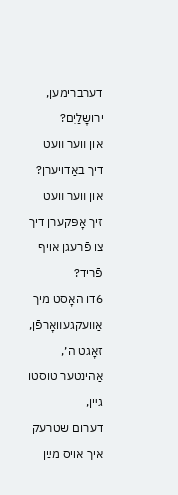דערברימען, ירושָלַיִם?
און װער װעט דיך באַדױערן?
און װער װעט זיך אָפּקערן דיך צו פֿרעגן אױף פֿריד?
6דו האָסט מיך אַװעקגעװאָרפֿן,
זאָגט ה׳,
אַהינטער טוסטו גײן,
דערום שטרעק איך אױס מײַן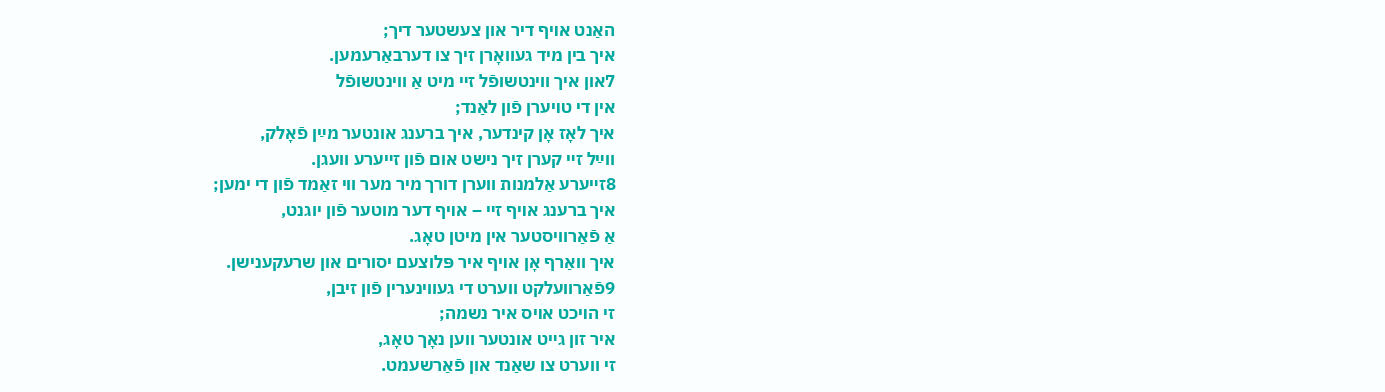האַנט אױף דיר און צעשטער דיך;
איך בין מיד געװאָרן זיך צו דערבאַרעמען.
7און איך װינטשופֿל זײ מיט אַ װינטשופֿל
אין די טױערן פֿון לאַנד;
איך לאָז אָן קינדער, איך ברענג אונטער מײַן פֿאָלק,
װײַל זײ קערן זיך נישט אום פֿון זײערע װעגן.
8זײערע אַלמנות װערן דורך מיר מער װי זאַמד פֿון די ימען;
איך ברענג אױף זײ – אױף דער מוטער פֿון יוגנט,
אַ פֿאַרװיסטער אין מיטן טאָג.
איך װאַרף אָן אױף איר פּלוצעם יסורים און שרעקענישן.
9פֿאַרװעלקט װערט די געװינערין פֿון זיבן,
זי הױכט אױס איר נשמה;
איר זון גײט אונטער װען נאָך טאָג,
זי װערט צו שאַנד און פֿאַרשעמט.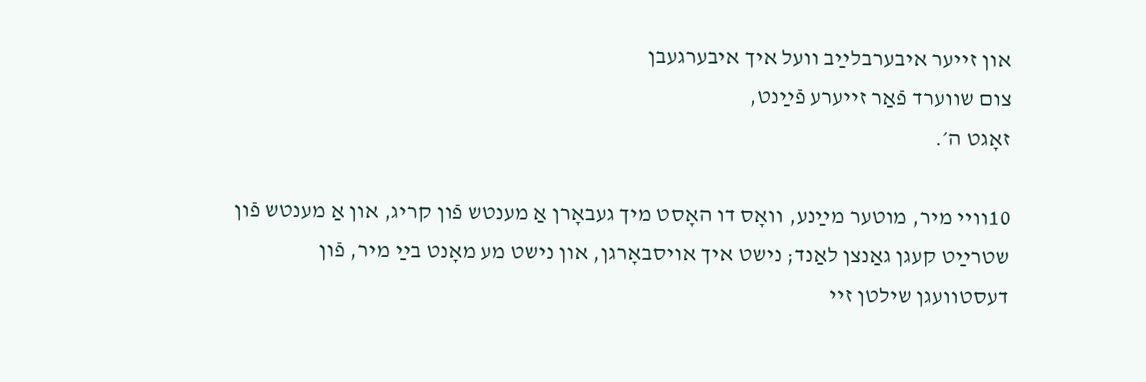און זײער איבערבלײַב װעל איך איבערגעבן
צום שװערד פֿאַר זײערע פֿײַנט,
זאָגט ה׳.

10װײ מיר, מוטער מײַנע, װאָס דו האָסט מיך געבאָרן אַ מענטש פֿון קריג, און אַ מענטש פֿון שטרײַט קעגן גאַנצן לאַנד; נישט איך אױסבאָרגן, און נישט מע מאָנט בײַ מיר, פֿון דעסטװעגן שילטן זײ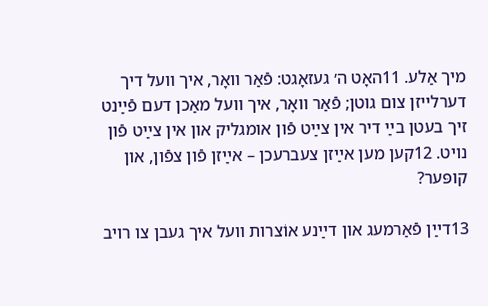מיך אַלע. 11האָט ה׳ געזאָגט: פֿאַר װאָר, איך װעל דיך דערלײזן צום גוטן; פֿאַר װאָר, איך װעל מאַכן דעם פֿײַנט זיך בעטן בײַ דיר אין צײַט פֿון אומגליק און אין צײַט פֿון נױט. 12קען מען אײַזן צעברעכן – אײַזן פֿון צפֿון, און קופּער?

13דײַן פֿאַרמעג און דײַנע אוֹצרות װעל איך געבן צו רױב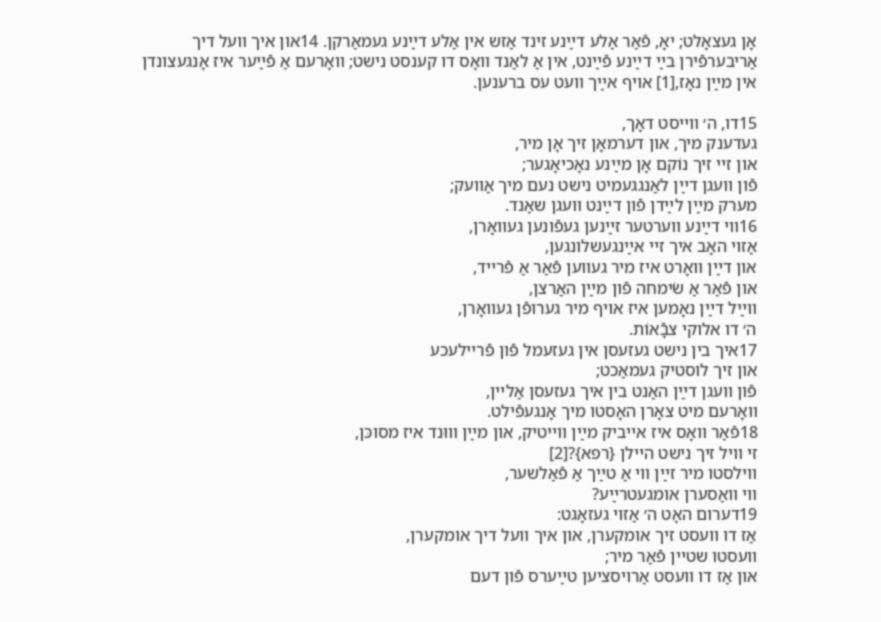אָן געצאָלט; יאָ, פֿאַר אַלע דײַנע זינד אַזש אין אַלע דײַנע געמאַרקן. 14און איך װעל דיך אַריבערפֿירן בײַ דײַנע פֿײַנט, אין אַ לאַנד װאָס דו קענסט נישט; װאָרעם אַ פֿײַער איז אָנגעצונדן אין מײַן נאָז,[1] אױף אײַך װעט עס ברענען.

15דו, ה׳ װײסט דאָך,
געדענק מיך, און דערמאָן זיך אָן מיר,
און זײ זיך נוֹקם אָן מײַנע נאָכיאָגער;
פֿון װעגן דײַן לאַנגגעמיט נישט נעם מיך אַװעק;
מערק מײַן לײַדן פֿון דײַנט װעגן שאַנד.
16װי דײַנע װערטער זײַנען געפֿונען געװאָרן,
אַזױ האָב איך זײ אײַנגעשלונגען,
און דײַן װאָרט איז מיר געװען פֿאַר אַ פֿרײד,
און פֿאַר אַ שׂימחה פֿון מײַן האַרצן,
װײַל דײַן נאָמען איז אױף מיר גערופֿן געװאָרן,
ה׳ דו אלוקי צבָֿאוֹת.
17איך בין נישט געזעסן אין געזעמל פֿון פֿרײלעכע
און זיך לוסטיק געמאַכט;
פֿון װעגן דײַן האַנט בין איך געזעסן אַלײן,
װאָרעם מיט צאָרן האָסטו מיך אָנגעפֿילט.
18פֿאַר װאָס איז אײביק מײַן װײטיק, און מײַן װוּנד איז מסוכּן,
זי װיל זיך נישט הײלן {רפא}?[2]
װילסטו מיר זײַן װי אַ טײַך אַ פֿאַלשער,
װי װאַסערן אומגעטרײַע?
19דערום האָט ה׳ אַזױ געזאָגט:
אַז דו װעסט זיך אומקערן, און איך װעל דיך אומקערן,
װעסטו שטײן פֿאַר מיר;
און אַז דו װעסט אַרױסציען טײַערס פֿון דעם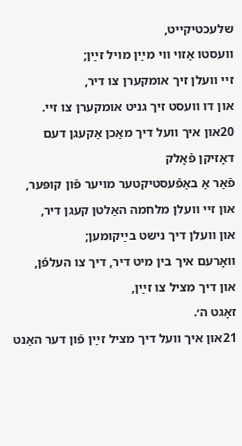שלעכטיקײט,
װעסטו אַזױ װי מײַן מױל זײַן;
זײ װעלן זיך אומקערן צו דיר,
און דו װעסט זיך גניט אומקערן צו זײ.
20און איך װעל דיך מאַכן אַקעגן דעם דאָזיקן פֿאָלק
פֿאַר אַ באַפֿעסטיקטער מױער פֿון קופּער,
און זײ װעלן מלחמה האַלטן קעגן דיר,
און װעלן דיך נישט בײַקומען;
װאָרעם איך בין מיט דיר, דיך צו העלפֿן,
און דיך מציל צו זײַן,
זאָגט ה׳.
21און איך װעל דיך מציל זײַן פֿון דער האַנט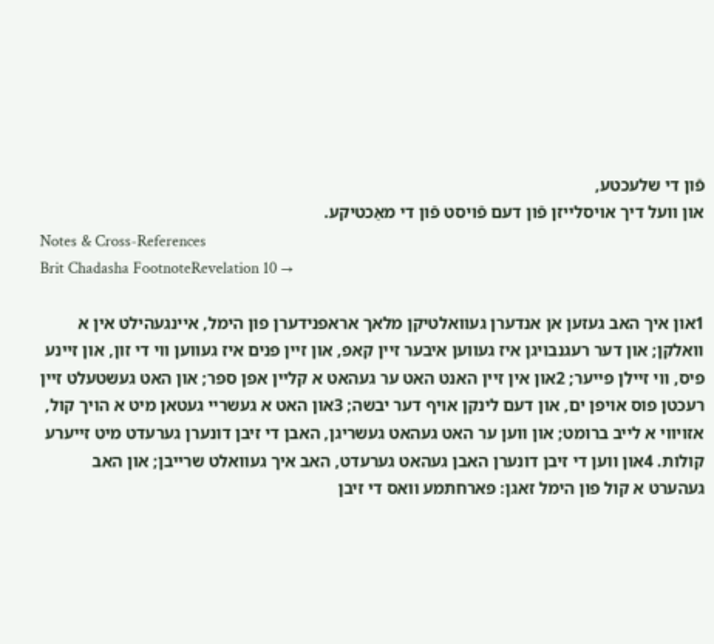פֿון די שלעכטע,
און װעל דיך אױסלײזן פֿון דעם פֿױסט פֿון די מאַכטיקע.
Notes & Cross-References
Brit Chadasha FootnoteRevelation 10 →

1און איך האב געזען אן אנדערן געוואלטיקן מלאך אראפנידערן פון הימל, איינגעהילט אין א וואלקן; און דער רעגנבויגן איז געווען איבער זיין קאפ, און זיין פנים איז געווען ווי די זון, און זיינע פיס, ווי זיילן פייער; 2און אין זיין האנט האט ער געהאט א קליין אפן ספר; און האט געשטעלט זיין רעכטן פוס אויפן ים, און דעם לינקן אויף דער יבשה; 3און האט א געשריי געטאן מיט א הויך קול, אזויווי א לייב ברומט; און ווען ער האט געהאט געשריגן, האבן די זיבן דונערן גערעדט מיט זייערע קולות. 4און ווען די זיבן דונערן האבן געהאט גערעדט, האב איך געוואלט שרייבן; און האב געהערט א קול פון הימל זאגן: פארחתמע וואס די זיבן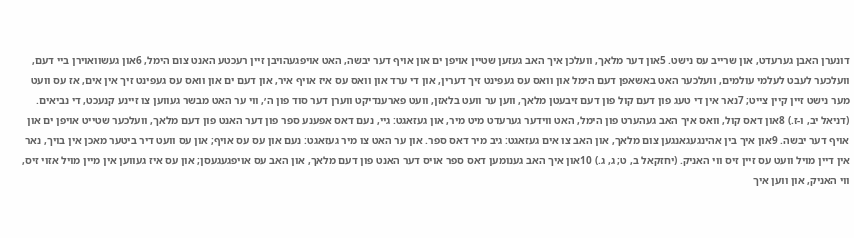דונערן האבן גערעדט, און שרייב עס נישט. 5און דער מלאך, וועלכן איך האב געזען שטיין אויפן ים און אויף דער יבשה, האט אויפגעהויבן זיין רעכטע האנט צום הימל, 6און געשוואוירן ביי דעם, וועלכער לעבט לעלמי עולמים, וועלכער האט באשאפן דעם הימל און וואס עס געפינט זיך דערין, און די ערד און וואס עס איז אויף איר, און דעם ים און וואס עס געפינט זיך אין אים, אז עס וועט מער נישט זיין קיין צייט; 7נאר אין די טעג פון דעם קול פון דעם זיבעטן מלאך, ווען ער וועט בלאזן, וועט פארענדיקט ווערן דער סוד פון ה׳, ווי ער האט מבשר געווען צו זיינע קנעכט, די נביאים. (דניאל יב, ו-ז.) 8און דאס קול, וואס איך האב געהערט פון הימל, האט ווידער גערעדט מיט מיר, און געזאגט: גיי, נעם דאס אפענע ספר פון דער האנט פון דעם מלאך, וועלכער שטייט אויפן ים און אויף דער יבשה. 9און איך בין אהינגעגאנגען צום מלאך, און האב צו אים געזאגט: גיב מיר דאס ספר. און ער האט צו מיר געזאגט: נעם און עס עס אויף; און עס וועט דיר ביטער מאכן אין בויך, נאר אין דיין מויל וועט עס זיין זיס ווי האניק. (יחזקאל ב, ט; ג, ג.) 10און איך האב גענומען דאס ספר אויס דער האנט פון דעם מלאך, און האב עס אויפגעגעסן; און עס איז געווען אין מיין מויל אזוי זיס, ווי האניק, און ווען איך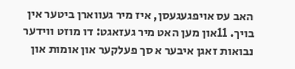האב עס אויפגעגעסן, איז מיר געווארן ביטער אין בויך. 11און מען האט מיר געזאגט: דו מוזט ווידער נבואות זאגן איבער א סך פעלקער און אומות און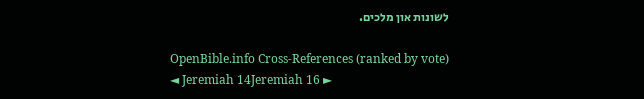לשונות און מלכים.

OpenBible.info Cross-References (ranked by vote)
◄ Jeremiah 14Jeremiah 16 ►